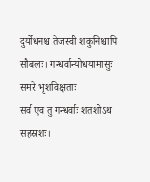दुर्योधनश्च तेजस्वी शकुनिश्चापि सौबलः। गन्धर्वान्योधयामासुः समरे भृशविक्षताः
सर्व एव तु गन्धर्वाः शतशोऽथ सहस्रशः।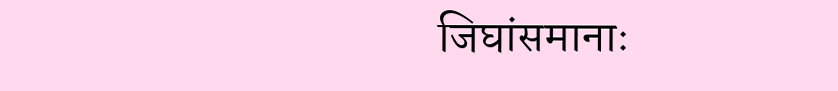जिघांसमानाः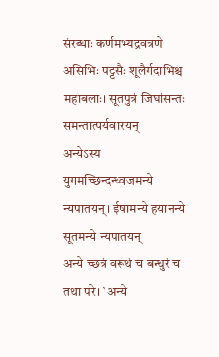संरब्धाः कर्णमभ्यद्रवत्रणे
असिभिः पट्टसैः शूलैर्गदाभिश्च महाबलाः। सूतपुत्रं जिघांसन्तः समन्तात्पर्यवारयन्
अन्येऽस्य युगमच्छिन्दन्ध्वजमन्ये न्यपातयन्। ईषामन्ये हयानन्ये सूतमन्ये न्यपातयन्
अन्ये च्छत्रं वरूथं च बन्धुरं च तथा परे। `अन्ये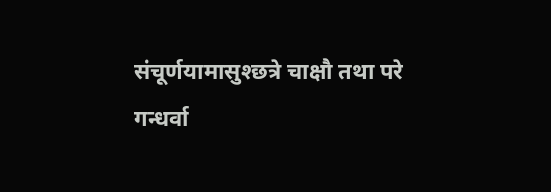संचूर्णयामासुश्छत्रे चाक्षौ तथा परे
गन्धर्वा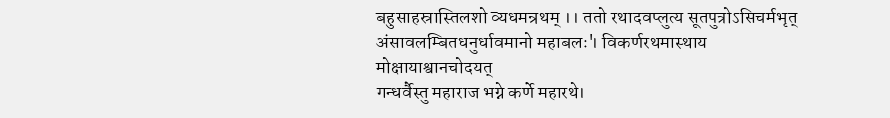बहुसाहस्रास्तिलशो व्यधमन्रथम् ।। ततो रथादवप्लुत्य सूतपुत्रोऽसिचर्मभृत्
अंसावलम्बितधनुर्धावमानो महाबलः'। विकर्णरथमास्थाय मोक्षायाश्वानचोदयत्
गन्धर्वैस्तु महाराज भग्ने कर्णे महारथे।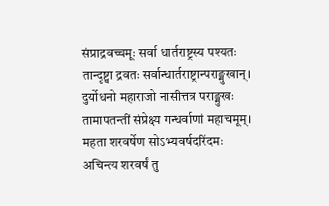संप्राद्रवच्चमूः सर्वा धार्तराष्ट्रस्य पश्यतः
तान्दृष्ट्वा द्रवतः सर्वान्धार्तराष्ट्रान्पराङ्मुखान्। दुर्योधनो महाराजो नासीत्तत्र पराङ्मुखः
तामापतन्तीं संप्रेक्ष्य गन्धर्वाणां महाचमूम्। महता शरवर्षेण सोऽभ्यवर्षदरिंदमः
अचिन्त्य शरवर्षं तु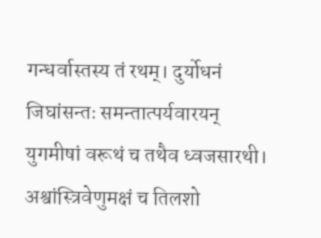गन्धर्वास्तस्य तं रथम्। दुर्योधनं जिघांसन्तः समन्तात्पर्यवारयन्
युगमीषां वरूथं च तथैव ध्वजसारथी। अश्वांस्त्रिवेणुमक्षं च तिलशो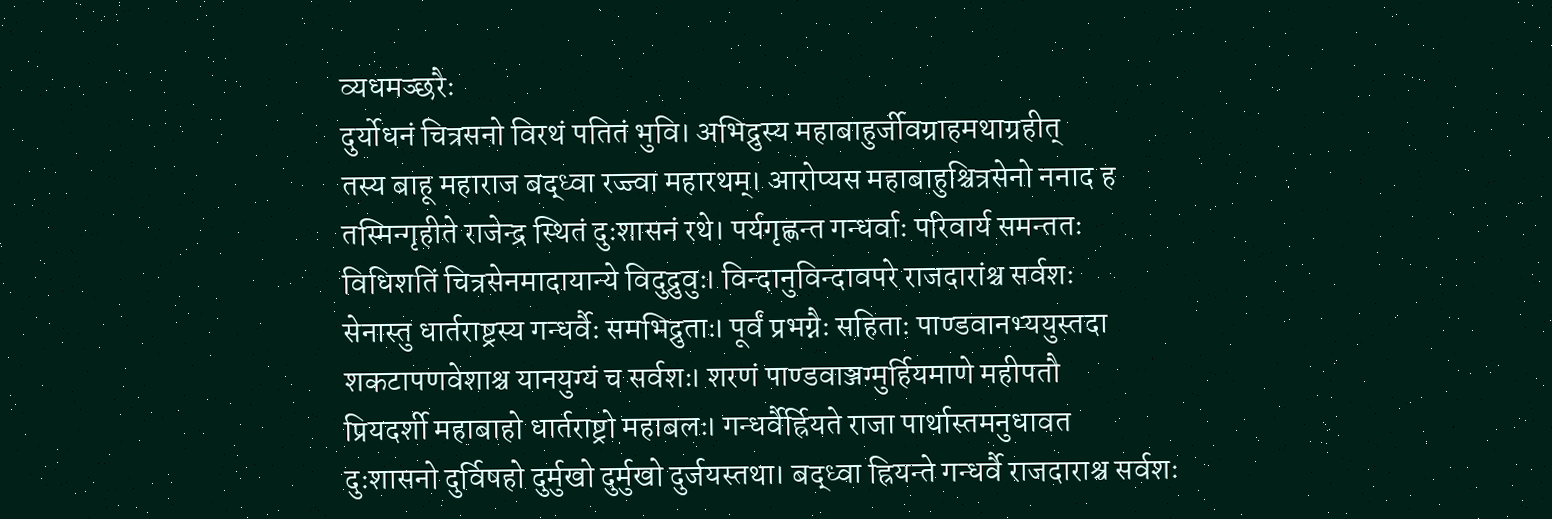व्यधमञ्छरैः
दुर्योधनं चित्रसनो विरथं पतितं भुवि। अभिद्रुस्य महाबाहुर्जीवग्राहमथाग्रहीत्
तस्य बाहू महाराज बद्ध्वा रज्ज्वा महारथम्। आरोप्यस महाबाहुश्चित्रसेनो ननाद ह
तस्मिन्गृहीते राजेन्द्र स्थितं दुःशासनं रथे। पर्यगृह्णन्त गन्धर्वाः परिवार्य समन्ततः
विधिशतिं चित्रसेनमादायान्ये विदुद्रुवुः। विन्दानुविन्दावपरे राजदारांश्च सर्वशः
सेनास्तु धार्तराष्ट्रस्य गन्धर्वैः समभिद्रुताः। पूर्वं प्रभग्नैः सहिताः पाण्डवानभ्ययुस्तदा
शकटापणवेशाश्च यानयुग्यं च सर्वशः। शरणं पाण्डवाञ्जग्मुर्हियमाणे महीपतौ
प्रियदर्शी महाबाहो धार्तराष्ट्रो महाबलः। गन्धर्वैर्ह्रियते राजा पार्थास्तमनुधावत
दुःशासनो दुर्विषहो दुर्मुखो दुर्मुखो दुर्जयस्तथा। बद्ध्वा ह्रियन्ते गन्धर्वै राजदाराश्च सर्वशः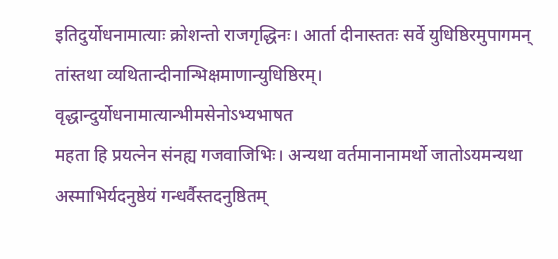इतिदुर्योधनामात्याः क्रोशन्तो राजगृद्धिनः। आर्ता दीनास्ततः सर्वे युधिष्ठिरमुपागमन्
तांस्तथा व्यथितान्दीनान्भिक्षमाणान्युधिष्ठिरम्। वृद्धान्दुर्योधनामात्यान्भीमसेनोऽभ्यभाषत
महता हि प्रयत्नेन संनह्य गजवाजिभिः। अन्यथा वर्तमानानामर्थो जातोऽयमन्यथा
अस्माभिर्यदनुष्ठेयं गन्धर्वैस्तदनुष्ठितम्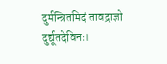दुर्मन्त्रितमिदं तावद्राज्ञो दुर्द्यूतदेविनः।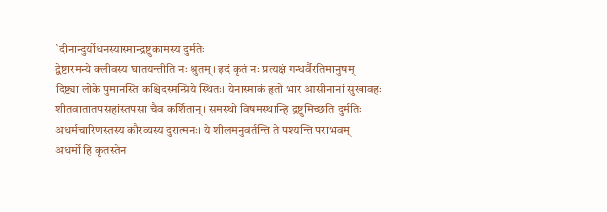`दीनान्दुर्योधनस्यास्मान्द्रष्टुकामस्य दुर्मतेः
द्वेष्टारमन्ये क्लीवस्य घातयन्तीति नः श्रुतम्। इदं कृतं नः प्रत्यक्षं गन्धर्वैरतिमानुषम्
दिष्ट्या लोके पुमानस्ति कश्चिदस्मन्प्रिये स्थितः। येनास्माकं हृतो भार आसीनानां सुखावहः
शीतवातातपसहांस्तपसा चैव कर्शितान्। समस्थो विषमस्थान्हि द्रष्टुमिच्छति दुर्मतिः
अधर्मचारिणस्तस्य कौरव्यस्य दुरात्मनः। ये शीलमनुवर्तन्ति ते पश्यन्ति पराभवम्
अधर्मो हि कृतस्तेन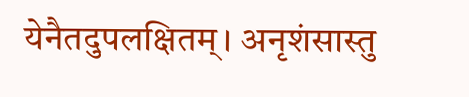येनैतदुपलक्षितम्। अनृशंसास्तु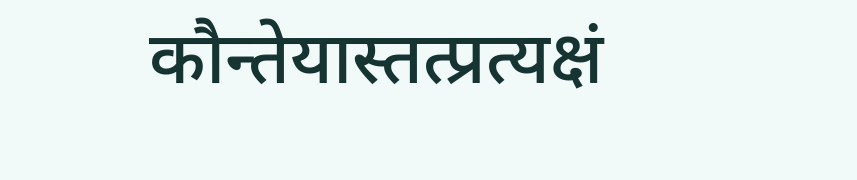कौन्तेयास्तत्प्रत्यक्षं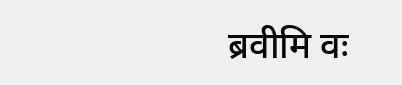ब्रवीमि वः